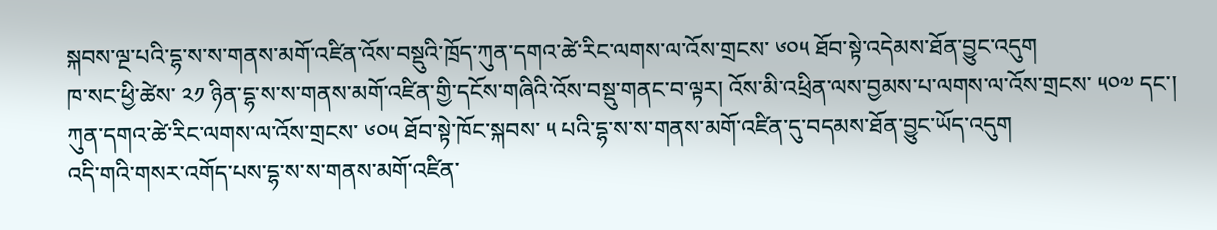སྐབས་ལྔ་པའི་དྷ་ས་ས་གནས་མགོ་འཛིན་འོས་བསྡུའི་ཁྲོད་ཀུན་དགའ་ཚེ་རིང་ལགས་ལ་འོས་གྲངས་ ༦༠༥ ཐོབ་སྟེ་འདེམས་ཐོན་བྱུང་འདུག
ཁ་སང་ཕྱི་ཚེས་ ༢༡ ཉིན་དྷ་ས་ས་གནས་མགོ་འཛིན་གྱི་དངོས་གཞིའི་འོས་བསྡུ་གནང་བ་ལྟར། འོས་མི་འཕྲིན་ལས་བྱམས་པ་ལགས་ལ་འོས་གྲངས་ ༥༠༧ དང་། ཀུན་དགའ་ཚེ་རིང་ལགས་ལ་འོས་གྲངས་ ༦༠༥ ཐོབ་སྟེ་ཁོང་སྐབས་ ༥ པའི་དྷ་ས་ས་གནས་མགོ་འཛིན་དུ་བདམས་ཐོན་བྱུང་ཡོད་འདུག
འདི་གའི་གསར་འགོད་པས་དྷ་ས་ས་གནས་མགོ་འཛིན་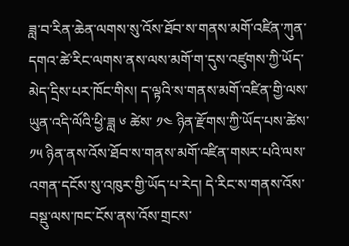ཟླ་བ་རིན་ཆེན་ལགས་སུ་འོས་ཐོབ་ས་གནས་མགོ་འཛིན་ཀུན་དགའ་ཚེ་རིང་ལགས་ནས་ལས་མགོ་ག་དུས་འཛུགས་ཀྱི་ཡོད་མེད་དྲིས་པར་ཁོང་གིས། ད་ལྟའི་ས་གནས་མགོ་འཛིན་གྱི་ལས་ཡུན་འདི་ལོའི་ཕྱི་ཟླ ༦ ཚེས་ ༡༤ ཉིན་རྫོགས་ཀྱི་ཡོད་པས་ཚེས་ ༡༥ ཉིན་ནས་འོས་ཐོབ་ས་གནས་མགོ་འཛིན་གསར་པའི་ལས་འགན་དངོས་སུ་འཁུར་གྱི་ཡོད་པ་རེད། དེ་རིང་ས་གནས་འོས་བསྡུ་ལས་ཁང་ངོས་ནས་འོས་གྲངས་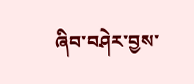ཞིབ་བཤེར་བྱས་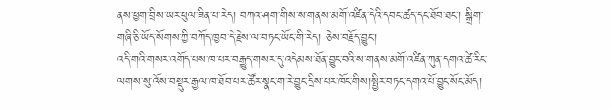ནས་ཕྱག་བྲིས་ཡར་ཕུལ་ཟིན་པ་རེད། བཀའ་ཤག་གིས་ས་གནས་མགོ་འཛིན་དེའི་དབང་ཚད་དང་ཐོབ་ཐང་། སྒྲིག་གཞི་ཅི་ཡོད་སོགས་ཀྱི་བཀོད་ཁྱབ་དེ་རྗེས་ལ་བཏང་ཡོང་གི་རེད། ཅེས་བརྗོད་བྱུང་།
འདི་གའི་གསར་འགོད་པས་ཁ་པར་བརྒྱུད་གསར་དུ་འདེམས་ཐོན་བྱུང་བའི་ས་གནས་མགོ་འཛིན་ཀུན་དགའ་ཚེ་རིང་ལགས་སུ་འོས་བསྡུར་རྒྱལ་ཁ་ཐོབ་པར་ཚོར་སྣང་ག་རེ་བྱུང་དྲིས་པར་ཁོང་གིས།སྤྱིར་བཏང་དགའ་པོ་བྱུང་སོང་མོད།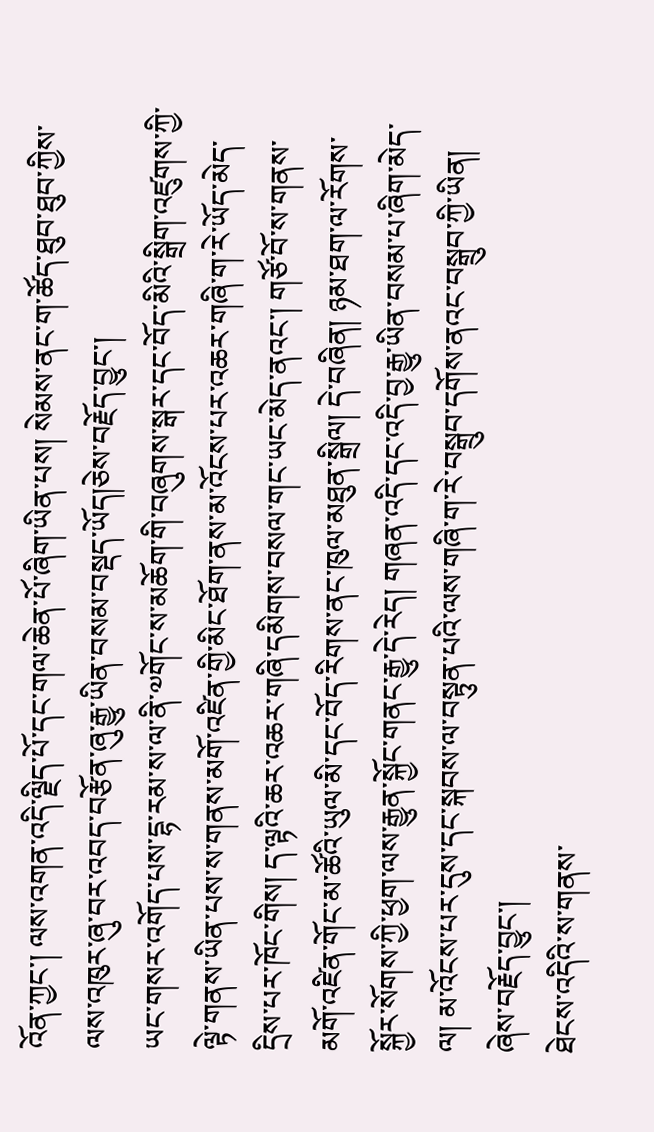འོན་ཀྱང་། ལས་འགན་འདི་ལྗིད་པོ་དང་གལ་ཆེན་པོ་ཞིག་ཡིན་པས། སེམས་ནང་ག་ཚོད་ཐུབ་ཐུབ་ཀྱིས་ལས་འཁུར་ཞུ་བར་འབད་བརྩོན་ཞུ་རྒྱུ་ཡིན་བསམ་བསྡད་ཡོད།ཅེས་བརྗོད་བྱུང་།
ཡང་གསར་འགོད་པས་དྷ་རམ་ས་ལ་ནི་༧གོང་ས་མཆོག་གི་བཞུགས་སྒར་དང་བོད་མིའི་སྒྲིག་འཛུགས་ཀྱི་ལྟེ་གནས་ཡིན་པས་ས་གནས་མགོ་འཛིན་གྱི་མིང་ཐོག་ནས་མ་འོངས་པར་འཆར་གཞི་ག་རེ་ཡོད་མེད་དྲིས་པར་ཁོང་གིས། ད་ལྟའི་ཆར་འཆར་གཞི་དམིགས་བསལ་གང་ཡང་མེད་ནའང་། གཙོ་བོ་ས་གནས་མགོ་འཛིན་གོང་མ་ཚོའི་ཡུལ་མི་དང་བོད་རིགས་ནང་ཁུལ་མཐུན་སྒྲིལ། དེ་བཞིན། ཉམ་ཐག་ལ་རོགས་སྐྱོར་སོགས་ཀྱི་ཕྱག་ལས་རྒྱུན་སྐྱོང་གནང་རྒྱུ་དེ་རེད། གཞན་འདི་དང་འདི་བྱ་རྒྱུ་ཡིན་བསམ་པ་ཞིག་མེད་ལ། མ་འོངས་པར་དུས་དང་སྐབས་ལ་བསྟུན་པའི་ལས་གཞི་ག་རེ་བསྒྲུབ་དགོས་ནའང་བསྒྲུབ་ཀྱི་ཡིན། ཞེས་བརྗོད་བྱུང་།
ཐེངས་འདིའི་ས་གནས་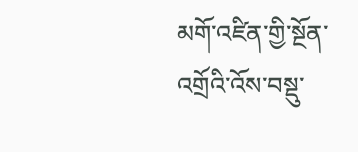མགོ་འཛིན་གྱི་སྔོན་འགྲོའི་འོས་བསྡུ་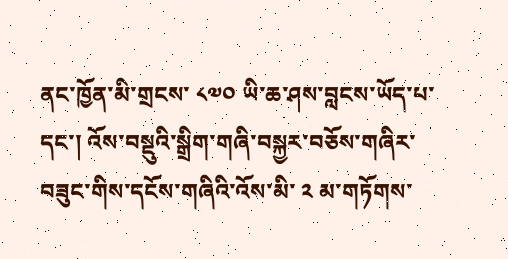ནང་ཁྱོན་མི་གྲངས་ ༨༧༠ ཡི་ཆ་ཤས་བླངས་ཡོད་པ་དང་། འོས་བསྡུའི་སྒྲིག་གཞི་བསྐྱར་བཅོས་གཞིར་བཟུང་གིས་དངོས་གཞིའི་འོས་མི་ ༢ མ་གཏོགས་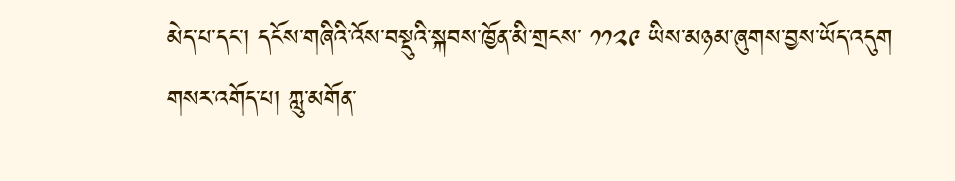མེད་པ་དང་། དངོས་གཞིའི་འོས་བསྡུའི་སྐབས་ཁྱོན་མི་གྲངས་ ༡༡༢༩ ཡིས་མཉམ་ཞུགས་བྱས་ཡོད་འདུག
གསར་འགོད་པ། ཀླུ་མགོན་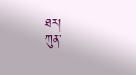ཐར།
ཀུན་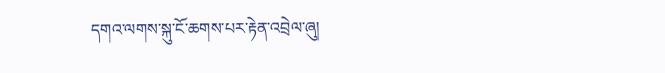དགའ་ལགས་སྐུ་ངོ་ཆགས་པར་རྟེན་འབྲེལ་ཞུ།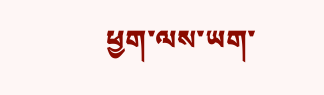ཕྱག་ལས་ཡག་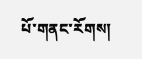པོ་གནང་རོགས།